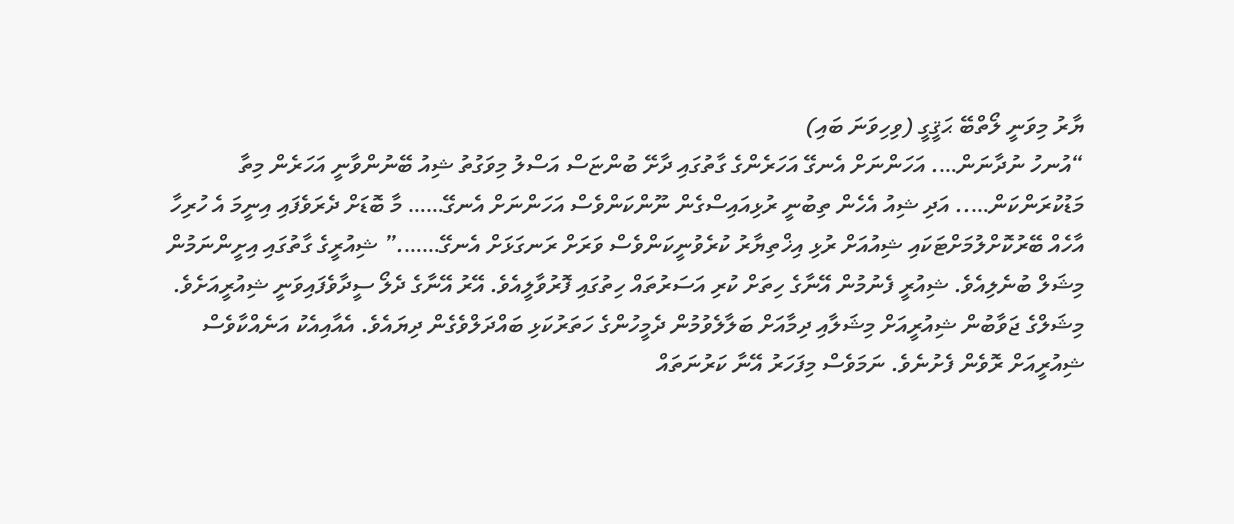ޔާރު މިވަނީ ލޯތްބޭ ޙަޤީގީ (ވިހިވަނަ ބައި)
“އުނހު ނުދާނަން…. އަހަންނަށް އެނގޭ އަހަރެންގެ ގާތުގައި ދާށޭ ބުންޏަސް އަސްލު މިވަގުތު ޝިއު ބޭނުންވާނީ އަހަރެން މިތާ މަޑުކުރަންކަން….. އަދި ޝިއު އެހެން ތިބުނީ ރުޅިއައިސްގެން ނޫންކަންވެސް އަހަންނަށް އެނގޭ…… މާ ބޮޑަށް ދެރަވެފައި އިނީމަ އެ ހުރިހާ އާހެއް ބޭރުކޮށްލުމަށްޓަކައި ޝިއުއަށް ރުޅި އިޚްތިޔާރު ކުރެވުނީކަންވެސް ވަރަށް ރަނގަޅަށް އެނގޭ…….” ޝިއުރީގެ ގާތުގައި އިށީންނަމުން މިޝަލް ބުނެލިއެވެ. ޝިއުރީ ފެނުމުން އޭނާގެ ހިތަށް ކުރި އަސަރުތައް ހިތުގައި ފޮރުވާލީއެވެ. އޭރު އޭނާގެ ދެލޯ ސީދާވެފައިވަނީ ޝިއުރީއަށެވެ.
މިޝަލްގެ ޖަވާބުން ޝިއުރީއަށް މިޝަލާއި ދިމާއަށް ބަލާލެވުމުން ދެމީހުންގެ ހަތަރުކަޅި ބައްދަލްވެގެން ދިޔައެވެ. އެއާއިއެކު އަނެއްކާވެސް ޝިއުރީއަށް ރޮވެން ފެށުނެވެ. ނަމަވެސް މިފަހަރު އޭނާ ކަރުނަތައް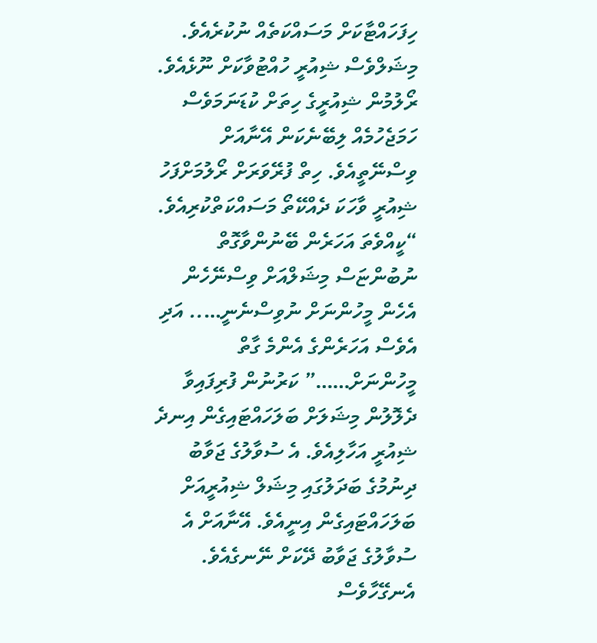ހިފަހައްޓާކަށް މަސައްކަތެއް ނުކުރެއެވެ. މިޝަލްވެސް ޝިއުރީ ހުއްޓުވާކަށް ނޫޅެއެވެ. ރޯލުމުން ޝިއުރީގެ ހިތަށް ކުޑަނަމަވެސް ހަމަޖެހުމެއް ލިބޭނެކަން އޭނާއަށް ވިސްނޭތީއެވެ. ހިތް ފުރޭވަރަށް ރޯލުމަށްފަހު ޝިއުރީ ވާހަކަ ދެއްކޭތޯ މަސައްކަތްކުރިއެވެ.
“ކީއްވެތަ އަހަރެން ބޭނުންވާގޮތް ނުބުންޏަސް މިޝަލްއަށް ވިސްނޭހެން އެހެން މީހުންނަށް ނުވިސްނެނީ….. އަދި އެވެސް އަހަރެންގެ އެންމެ ގާތް މީހުންނަށް……” ކަރުނުން ފުރިފައިވާ ދެލޮލުން މިޝަލަށް ބަލަހައްޓައިގެން އިނދެ ޝިއުރީ އަހާލިއެވެ. އެ ސުވާލުގެ ޖަވާބު ދިނުމުގެ ބަދަލުގައި މިޝަލް ޝިއުރީއަށް ބަލަހައްޓައިގެން އިނީއެވެ. އޭނާއަށް އެ ސުވާލުގެ ޖަވާބު ދޭކަށް ނޭނގެއެވެ. އެނގޭހާވެސް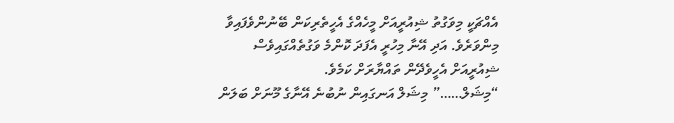އެއްޗަކީ މިވަގުތު ޝިއުރީއަށް މީހެއްގެ އެހީތެރިކަން ބޭނުންވެފައިވާ މިންވަރެވެ. އަދި އޭނާ މިހުރީ އެފަދަ ކޮންމެ ވަގުތެއްގައިވެސް ޝިއުރީއަށް އެހީވެދޭން ތައްޔާރަށް ކަމެވެ.
“މިޝަލް……” މިޝަލް އަނގައިން ނުބުނެ އޭނާގެ މޫނަށް ބަލަން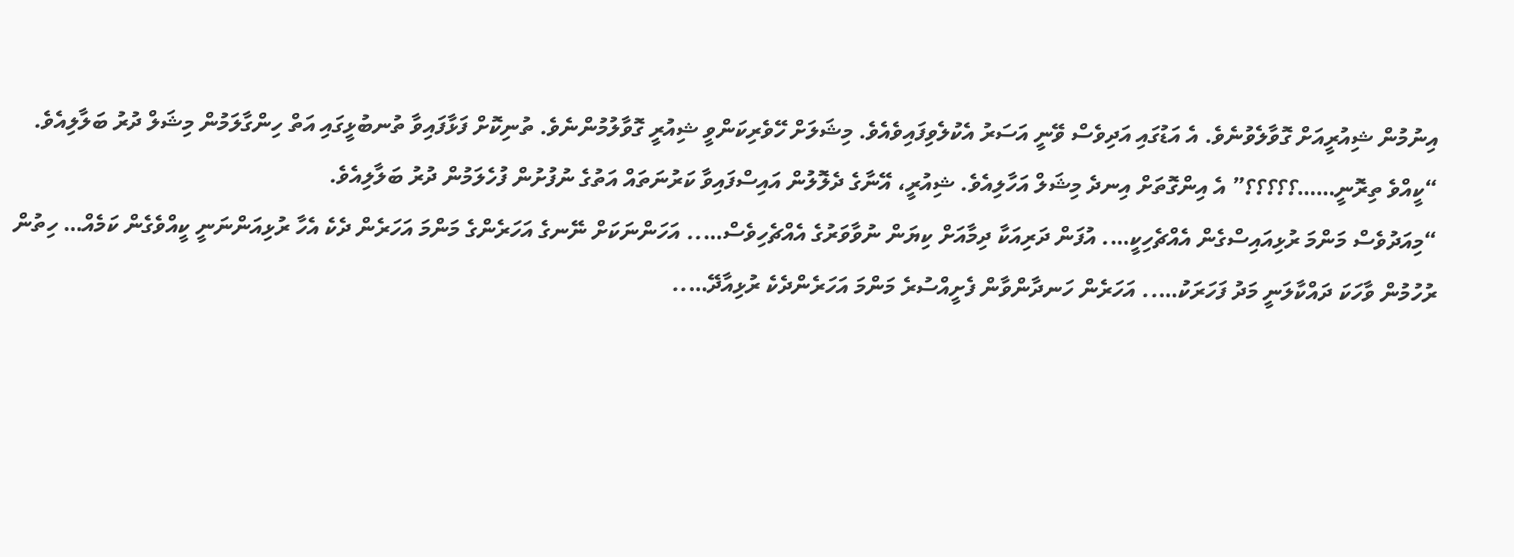އިނުމުން ޝިއުރީއަށް ގޮވާލެވުނެވެ. އެ އަޑުގައި އަދިވެސް ވޭނީ އަސަރު އެކުލެވިފައިވެއެވެ. މިޝަލަށް ހޭވެރިކަންވީ ޝިއުރީ ގޮވާލުމުންނެވެ. ތުނިކޮށް ފަޅާފައިވާ ތުނބުޅީގައި އަތް ހިންގާލަމުން މިޝަލް ދުރު ބަލާލިއެވެ.
“ކީއްވެ ތިރޮނީ……؟؟؟؟؟” އެ އިންގޮތަށް އިނދެ މިޝަލް އަހާލިއެވެ. ޝިއުރީ، އޭނާގެ ދެލޮލުން އައިސްފައިވާ ކަރުނަތައް އަތުގެ ނުފުށުން ފުހެލަމުން ދުރު ބަލާލިއެވެ.
“މިއަދުވެސް މަންމަ ރުޅިއައިސްގެން އެއްޗެހިކީ…. އުފަން ދަރިއަކާ ދިމާއަށް ކިޔަން ނުވާވަރުގެ އެއްޗެހިވެސް….. އަހަންނަކަށް ނޭނގެ އަހަރެންގެ މަންމަ އަހަރެން ދެކެ އެހާ ރުޅިއަންނަނީ ކީއްވެގެން ކަމެއް… ހިތުން ރުހުމުން ވާހަކަ ދައްކާލަނީ މަދު ފަހަރަކު….. އަހަރެން ހަނދާންވާން ފެށީއްސުރެ މަންމަ އަހަރެންދެކެ ރުޅިއާދޭ…..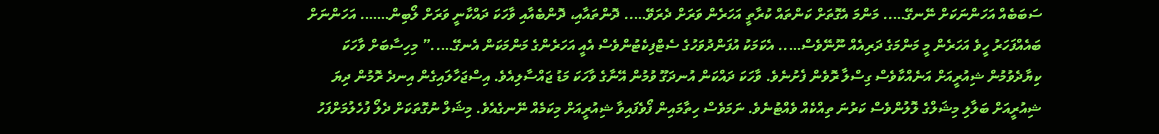ސަބަބެއް އަހަންނަކަށް ނޭނގޭ….. މަންމަ އެގޮތަށް ކަންތައް ކުރާތީ އަހަރެން ވަރަށް ދެރަވޭ….. ދޮންތައާއި، ދޮންބެއާއި ވާހަކަ ދައްކާނީ ވަރަށް ލޯބިން……. އަހަންނަށް ބައެއްފަހަރު ހީވެ އަހަރެން މީ މަންމަގެ ދަރިއެއް ނޫނޭވެސް….. އެކަމަކު އުފަންދުވަހުގެ ސެޓްފިކެޓުންވެސް އެއީ އަހަރެންގެ މަންމަކަން އެނގޭ…..” މިހިސާބަށް ވާހަކަ ކިޔާދެވުމުން ޝިއުރީއަށް އަނެއްކާވެސް ގިސްލާ ރޮވެން ފެށުނެވެ. ވާހަކަ ދައްކަން އުނދަގޫ ވުމުން އޭނާގެ ވާހަކަ މަޑު ޖައްސާލިއެވެ. އިސްޖަހާލައިގެން އިނދެ ރޮމުން ދިޔަ ޝިއުރީއަށް ބަލާލި މިޝަލްގެ ލޮލުންވެސް ކަރުނަ ތިއްކެއް ވެއްޓުނެވެ. ނަމަވެސް ހިތާމައިން ފޯވެފައިވާ ޝިއުރީއަށް މިކަމެއް ނޭނގެއެވެ. މިޝަލް ނުގޮތަކަށް ދެލޯ ފުހެލުމަށްފަހު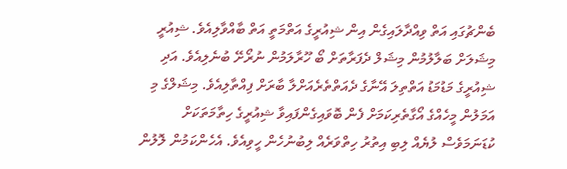ބެންޗުގައި އަތް ވިއްދާލައިގެން އިން ޝިއުރީގެ އަތްމަތީ އަތް ބާއްވާލިއެވެ. ޝިއުރީ މިޝަލަށް ބަލާލުމުން މިޝަލް ދެފަރާތަށް ބޯ ހޫރާލަމުން ނުރޯށޭ ބުނެލިއެވެ. އަދި ޝިއުރީގެ މަޑުމަޑު އަތްތިލަ އޭނާގެ ދެއަތްތެރެއަށްލާ ބާރަށް ފިއްތާލިއެވެ. މިޝަލްގެ މި އަމަލުން މީހެއްގެ އޯގާތެރިކަމަށް ފެން ބޮވައިގެންފައިވާ ޝިއުރީގެ ހިތާމަތަކަށް ކުޑަނަމަވެސް ލުޔެއް ލިބި އިތުރު ހިތްވަރެއް ލިބުނުހެން ހީވިއެވެ. އެހެންކަމުން ލޮލުން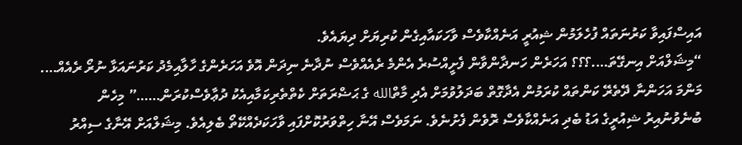އައިސްފައިވާ ކަރުނަތައް ފުހެލަމުން ޝިއުރީ އަނެއްކާވެސް ވާހަކައާއިގެން ކުރިޔަށް ދިޔައެވެ.
“މިޝަލްއަށް އިނގޭތަ….؟؟؟ އަހަރެން ހަނދާންވާން ފެށީއްސުރެ އެންމެ ރެއެއްވެސް ނުދާނެ ނިދަން އޮވެ އަހަރެންގެ ހާލާއިމެދު ކަރުނައަޅާ ނުރޯ ރެއެއް…. މަންމަ އަހަންނާ ދޭތެރޭ ކަންތައް ކުރަމުން އެދާގޮތް ބަދަލުވުމަށް އެދި މާތްالله ގެ ޙަޟްރަތަށް ކެތްތެރިކަމާއިއެކު ދުޢާވެސްކުރަން……” މިހެން ބުނެވުނުއިރު ޝިއުރީގެ އަޑު ބެދި އަނެއްކާވެސް ރޮވެން ފެށުނެވެ. ނަމަވެސް އޭނާ ހިތްވަރުކޮށްފައި ވާހަކަދެއްކޭތޯ ބެލިއެވެ. މިޝަލްއަށް އޭނާގެ ސިއްރު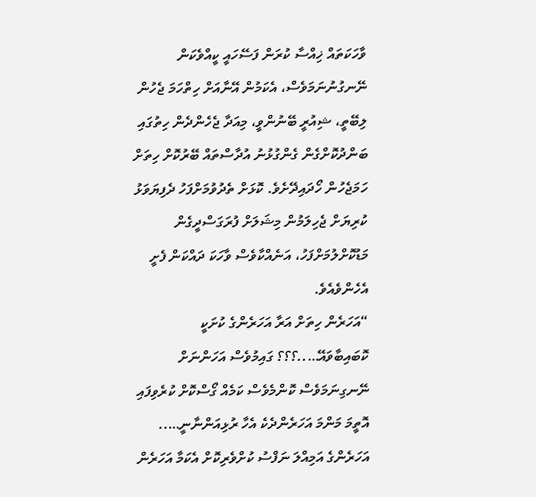ވާހަކަތައް ޚިއްސާ ކުރަން ފަސޭހައީ ކީއްވެކަން ނޭނގުނުނަމަވެސް، އެކަމުން އޭނާއަށް ހިތްހަމަ ޖެހުން ލިބޭތީ، ޝިއުރީ ބޭނުންވީ، މިއަދާ ޖެހެންދެން ހިތުގައި ބަންދުކޮށްގެން ގެންގުޅުނު އުދާސްތައް ބޭރުކޮށް ހިތަށް ހަމަޖެހުން ހޯދައިދޭށެވެ. ކޮޅަށް ތެދުވުމަށްފަހު ދެފިޔަވަޅު ކުރިޔަށް ޖެހިލަމުން މިޝަލަށް ފުރަގަސްދީގެން މަޑުކޮށްލުމަށްފަހު، އަނެއްކާވެސް ވާހަކަ ދައްކަން ފެށީ އެހެންވެއެވެ.
“އަހަރެން ހިތަށް އަރާ އަހަރެންގެ ކުށަކީ ކޮބައިބާވައޭ…..؟؟؟ ގައިމުވެސް އަހަންނަށް ނޭނގިނަމަވެސް ކޮންމެވެސް ކަމެއް ގޯސްކޮށް ކުރެވިފައި އޮތީމަ މަންމަ އަހަރެންދެކެ އެހާ ރުޅިއަންނާނީ….. އަހަރެންގެ އަމިއްލަ ނަފްސު ކުށްވެރިކޮށް އެކަމާ އަހަރެން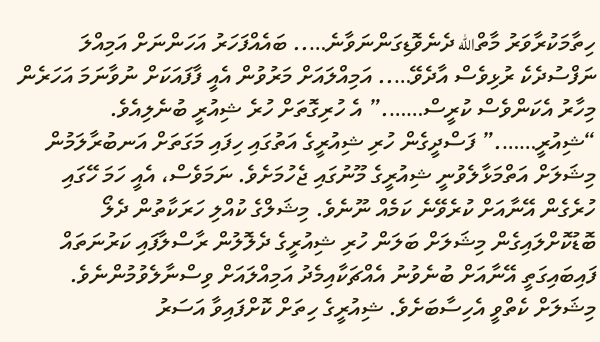ހިތާމަކުރާވަރު މާތްالله ދެނެވޮޑިގަންނަވާނެ….. ބައެއްފަހަރު އަހަންނަށް އަމިއްލަ ނަފްސުދެކެ ރުޅިވެސް އާދެވޭ….. އަމިއްލައަށް މަރުވުން އެއީ ފާފައަކަށް ނުވާނަމަ އަހަރެން މިހާރު އެކަންވެސް ކުރީސް…….” އެ ހުރިގޮތަށް ހުރެ ޝިއުރީ ބުނެލިއެވެ.
“ޝިއުރީ…….” ފަސްދީގެން ހުރި ޝިއުރީގެ އަތުގައި ހިފައި މަގަތަށް އަނބުރާލަމުން މިޝަލަށް އަތްމަޅާލެވުނީ ޝިއުރީގެ މޫނުގައި ޖެހުމަށެވެ. ނަމަވެސް، އެއީ ހަމަ ހޭގައި ހުރެގެން އޭނާއަށް ކުރެވޭނެ ކަމެއް ނޫނެވެ. މިޝަލްގެ ކުއްލި ހަރަކާތުން ދެލޯ ބޮޑުކޮށްލައިގެން މިޝަލަށް ބަލަން ހުރި ޝިއުރީގެ ދެލޮލުން ރާސްލާފައި ކަރުނަތައް ފައިބައިގަތީ އޭނާއަށް ބުނެވުނު އެއްޗަކާއިމެދު އަމިއްލައަށް ވިސްނާލެވުމުންނެވެ. މިޝަލަށް ކެތްވީ އެހިސާބަށެވެ. ޝިއުރީގެ ހިތަށް ކޮށްފައިވާ އަސަރު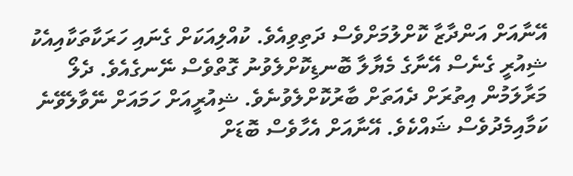އޭނާއަށް އަންދާޒާ ކޮށްލުމަށްވެސް ދަތިވިއެވެ. ކުއްލިއަކަށް ގެނައި ހަރަކާތަކާއިއެކު ޝިއުރީ ގެނެސް އޭނާގެ މެޔާލާ ބޮނޑިކޮށްލެވުނު ގޮތްވެސް ނޭނގެއެވެ. ދެލޯ މަރާލަމުން އިތުރަށް ދެއަތަށް ބާރުކޮށްލެވުނެވެ. ޝިއުރީއަށް ހަމައަށް ނޭވާލެވޭނެ ކަމާއިމެދުވެސް ޝައްކެވެ. އޭނާއަށް އެހާވެސް ބޮޑަށް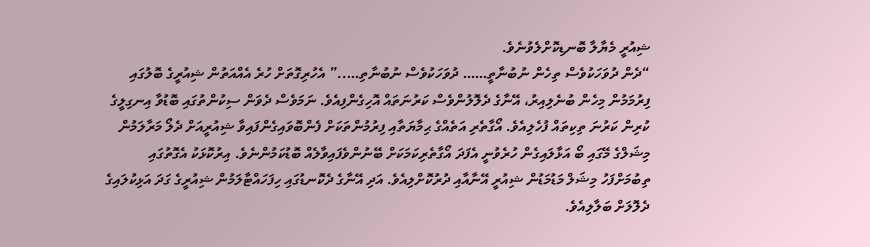ޝިއުރީ މެޔާލާ ބޮނޑިކޮށްލެވުނެވެ.
“ދެން ދުވަހަކުވެސް ތިހެން ނުބުނާތީ…… ދުވަހަކުވެސް ނުބުނާތި…..” އެހުރިގޮތަށް ހުރެ އެއްއަތުން ޝިއުރީގެ ބޮލުގައި ފިރުމަމުން މިހެން ބުނެލިއިރު، އޭނާގެ ދެލޮލުންވެސް ކަރުނަތައް އޮހިގެންފިއެވެ. ނަމަވެސް ދެވަން ސިކުންތުގައި ބޮޑުވާ އިނގިލީގެ ކުރިން ކަރުނަ ތިކިތައް ފުހެލިއެވެ. އޯގާތެރި އަތެއްގެ ޙިމާޔަތާއި ފިރުމުންތަކަށް ފެންބޮވައިގެންފައިވާ ޝިއުރީއަށް ދެލޯ މަރާލަމުން މިޝަލްގެ މޭގައި ބޯ އަޅާލައިގެން ހުރެވުނީ އެފަދަ އޯގާތެރިކަމަކަށް ބޭނުންވެފައިވާލެއް ބޮޑުކަމުންނެވެ. އިރުކޮޅަކު އެގޮތުގައި ތިބުމަށްފަހު މިޝަލް މަޑުމަޑުން ޝިއުރީ އޭނާއާއި ދުރުކޮށްލިއެވެ. އަދި އޭނާގެ ދެކޮނޑުގައި ހިފަހައްޓާލަމުން ޝިއުރީގެ ގަދަ އަޅިކުލައިގެ ދެލޮލަށް ބަލާލިއެވެ.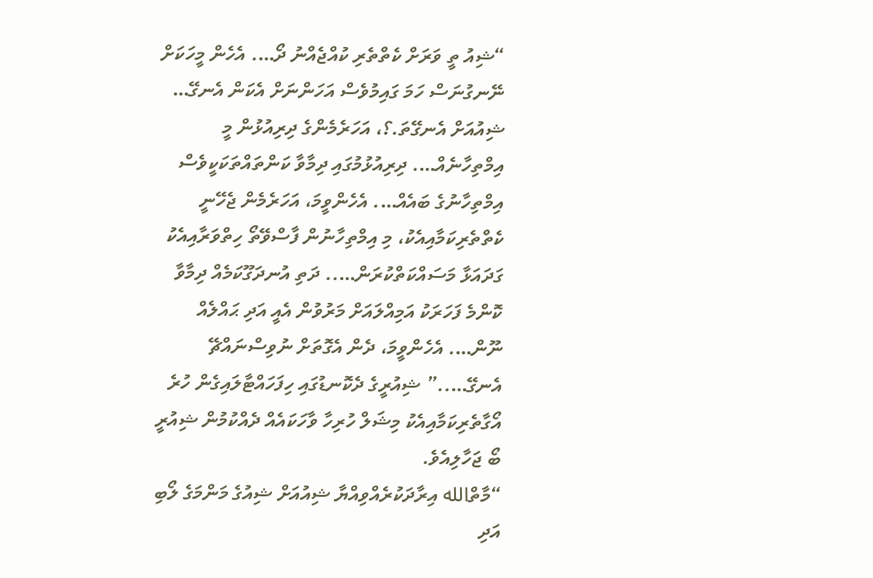“ޝިއު ތީ ވަރަށް ކެތްތެރި ކުއްޖެއްނު ދޯ…. އެހެން މީހަކަށް ނޭނގުނަސް ހަމަ ގައިމުވެސް އަހަންނަށް އެކަން އެނގޭ… ޝިއުއަށް އެނގޭތަ.؟، އަހަރެމެންގެ ދިރިއުޅުން މީ އިމްތިހާނެއް…. ދިރިއުޅުމުގައި ދިމާވާ ކަންތައްތަކަކީވެސް އިމްތިހާނުގެ ބައެއް…. އެހެންވީމަ، އަހަރެމެން ޖެހޭނީ ކެތްތެރިކަމާއިއެކު، މި އިމްތިހާނުން ފާސްވޭތޯ ހިތްވަރާއިއެކު ގަދައަޅާ މަސައްކަތްކުރަން….. ދަތި އުނދަގޫކަމެއް ދިމާވާ ކޮންމެ ފަހަރަކު އަމިއްލައަށް މަރުވުން އެއީ އަދި ޙައްލެއް ނޫން…. އެހެންވީމަ، ދެން އެގޮތަށް ނުވިސްނައްޗޭ އެނގޭ…..” ޝިއުރީގެ ދެކޮނޑުގައި ހިފަހައްޓާލައިގެން ހުރެ އޯގާތެރިކަމާއިއެކު މިޝަލް ހުރިހާ ވާހަކައެއް ދެއްކުމުން ޝިއުރީ ބޯ ޖަހާލިއެވެ.
“މާތްالله އިރާދަކުރެއްވިއްޔާ ޝިއުއަށް ޝިއުގެ މަންމަގެ ލޯބި އަދި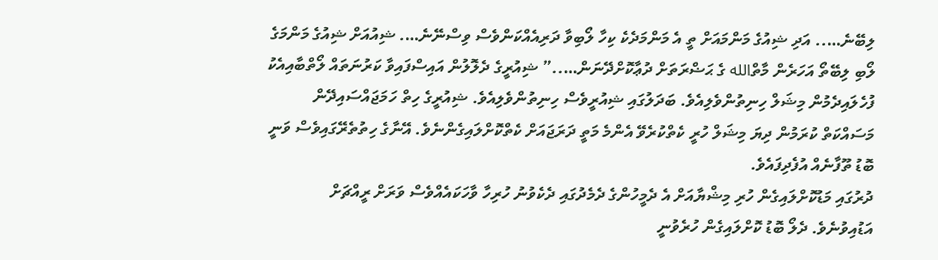ލިބޭނެ….. އަދި ޝިއުގެ މަންމައަށް ތީ އެ މަންމަދެކެ ކިހާ ލޯބިވާ ދަރިއެއްކަންވެސް ވިސްނޭނެ…. ޝިއުއަށް ޝިއުގެ މަންމަގެ ލޯބި ލިބޭތޯ އަހަރެން މާތްالله ގެ ޙަޟްރަތަށް ދުޢާކޮށްދޭނަން…..” ޝިއުރީގެ ދެލޮލުން އައިސްފައިވާ ކަރުނަތައް ލޯތްބާއިއެކު ފުހެލައިދެމުން މިޝަލް ހިނިތުންވެލިއެވެ. ބަދަލުގައި ޝިއުރީވެސް ހިނިތުންވެލިއެވެ. ޝިއުރީގެ ހިތް ހަމަޖައްސައިދޭން މަސައްކަތް ކުރަމުން ދިޔަ މިޝަލް ހުރީ ކެތްކުރެވޭ އެންމެ މަތީ ދަރަޖައަށް ކެތްކޮށްލައިގެންނެވެ. އޭނާގެ ހިތުތެރޭގައިވެސް ވަނީ ބޮޑު ތޫފާނެއް އުފެދިފައެވެ.
ދުރުގައި މަޑުކޮށްލައިގެން ހުރި މިޝްޔާއަށް އެ ދެމީހުންގެ ދެމެދުގައި ދެކެވުނު ހުރިހާ ވާހަކައެއްވެސް ވަރަށް ރީއްޗަށް އަޑުއިވުނެވެ. ދެލޯ ބޮޑު ކޮށްލައިގެން ހުރެވުނީ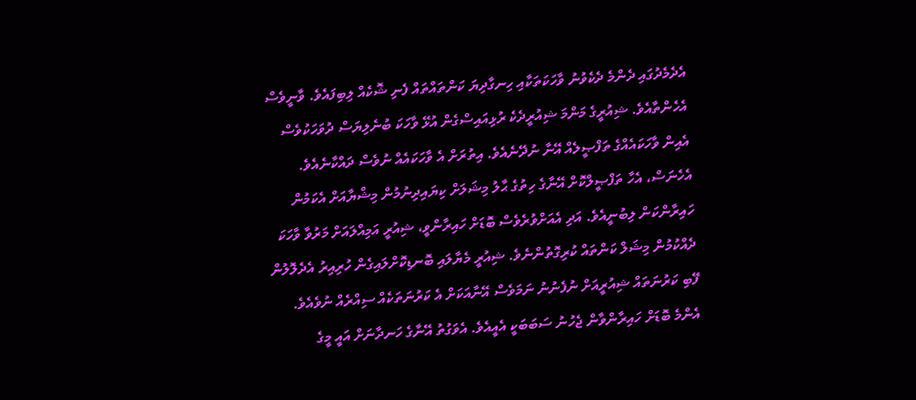އެދެމެދުގައި ދެންމެ ދެކެވުނު ވާހަކަތަކާއި ހިނގާދިޔަ ކަންތައްތައް ފެނި ޝޮކެއް ލިބިފައެވެ. ވާނީވެސް އެހެންތާއެވެ. ޝިއުރީގެ މަންމަ ޝިއުރީދެކެ ރުޅިއައިސްގެން އުޅޭ ވާހަކަ ބުނެލިޔަސް ދުވަހަކުވެސް އެއިން ވާހަކައެއްގެ ތަފްޞީލެއް އޭނާ ނުދޭނެއެވެ. އިތުރަށް އެ ވާހަކައެއް ނުވެސް ދައްކާނެއެވެ. އެހެނަސް، އެހާ ތަފްޞީލްކޮށް އޭނާގެ ހިތުގެ ޙާލު މިޝަލަށް ކިޔައިދިނުމުން މިޝްޔާއަށް އެކަމުން ހައިރާންކަން ލިބުނީއެވެ. އަދި އެއަށްވުރެވެސް ބޮޑަށް ހައިރާންވީ، ޝިއުރީ އަމިއްލައަށް މަރުވާ ވާހަކަ ދެއްކުމުން މިޝަލް ކަންތައް ކުރިގޮތުންނެވެ. ޝިއުރީ މެޔާލައި ބޮނޑިކޮށްލައިގެން ހުރިއިރު އެދެލޮލުން ފޭބި ކަރުނަތައް ޝިއުރީއަށް ނުފެނުނު ނަމަވެސް އޭނާއަކަށް އެ ކަރުނަތަކެއް ސިއްރެއް ނުވެއެވެ. އެންމެ ބޮޑަށް ހައިރާންވާން ޖެހުނު ސަބަބަކީ އެއީއެވެ. އެވަގުތު އޭނާގެ ހަނދާނަށް އައީ މީގެ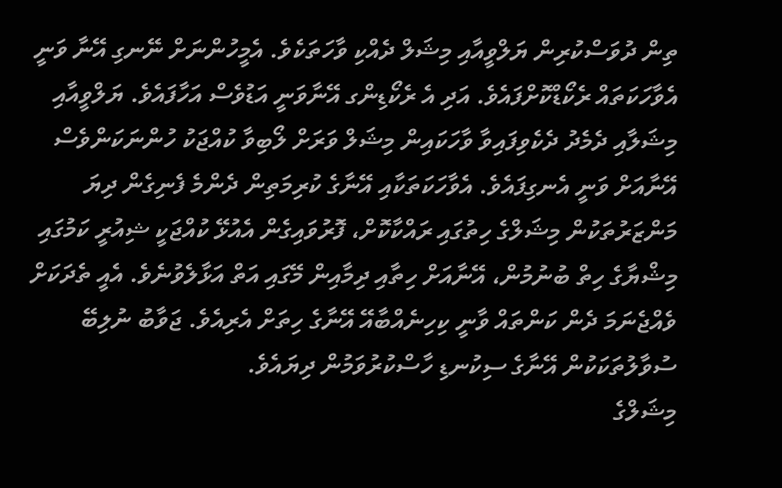ތިން ދުވަސްކުރިން ޔަލްވީއާއި މިޝަލް ދެއްކި ވާހަތަކެވެ. އެމީހުންނަށް ނޭނގި އޭނާ ވަނީ އެވާހަކަތައް ރެކޯޑްކޮށްފައެވެ. އަދި އެ ރެކޯޑިންގ އޭނާވަނީ އަޑުވެސް އަހާފައެވެ. ޔަލްވީއާއި މިޝަލާއި ދެމެދު ދެކެވިފައިވާ ވާހަކައިން މިޝަލް ވަރަށް ލޯބިވާ ކުއްޖަކު ހުންނަކަންވެސް އޭނާއަށް ވަނީ އެނގިފައެވެ. އެވާހަކަތަކާއި އޭނާގެ ކުރިމަތިން ދެންމެ ފެނިގެން ދިޔަ މަންޒަރުތަކުން މިޝަލްގެ ހިތުގައި ރައްކާކޮށް، ފޮރުވައިގެން އެއުޅޭ ކުއްޖަކީ ޝިއުރީ ކަމުގައި މިޝްޔާގެ ހިތް ބުނުމުން، އޭނާއަށް ހިތާއި ދިމާއިން މޭގައި އަތް އަޅާލެވުނެވެ. އެއީ ތެދަކަށް ވެއްޖެނަމަ ދެން ކަންތައް ވާނީ ކިހިނެއްބާއޭ އޭނާގެ ހިތަށް އެރިއެވެ. ޖަވާބު ނުލިބޭ ސުވާލުތަކަކުން އޭނާގެ ސިކުނޑި ހާސްކުރުވަމުން ދިޔައެވެ.
މިޝަލްގެ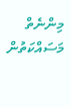މިންނެތް މަސައްކަތުން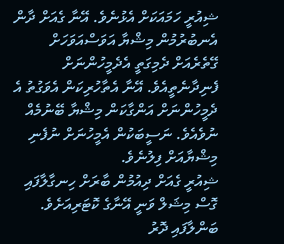ޝިއުރީ ހަމައަކަށް އެޅުނެވެ. އޭނާ ގެއަށް ދާން އެނބުރުމުން މިޝްޔާ އަވަސްއަވަހަށް ގޭތެރެއަށް ދެމިގަތީ އެދެމީހުންނަށް ފެނިދާނެތީއެވެ. އޭނާ އެތާހުރިކަން އެވަގުތު އެ ދެމީހުންނަށް އަންގާކަން މިޝްޔާ ބޭނުމެއް ނުވެއެވެ. ނަސީބަކުން އެމީހުނަށް ނުފެނި މިޝްޔާއަށް ފިލުނެވެ.
ޝިއުރީ ގެއަށް ދިއުމުން ބާރަށް ހިނގާލާފައި ގޮސް މިޝަލް ވަނީ އޭނާގެ ކޮޓަރިއަށެވެ. ބަންލާފައި ދޮރު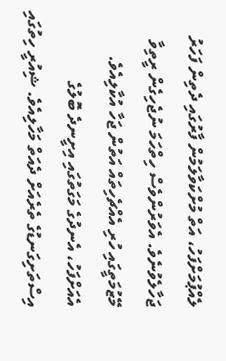ލެއްޕުމަށްފަހު، އަތް މުށްކަވާލަމުން ފާރުގައި ދެތިން ފަހަރު ޖަހާލެވުނެވެ. އެވަރުންވެސް ހިތްހަމަ ނުޖެހިގެން ރީތިވާ މޭޒުމަތީގައި ހުރި އެއްޗެހިތައް އަތުން ޖަހާ އުކާލިއެވެ. އެއަށްފަހު، އެނދުގެ މަގަތުގައި އިށީނދެ ބޮލުގެ އިސްތަށިގަނޑުގެ ތެރެއަށް ދެއަތް މަހާލިއެވެ. ޝިއުރީ ހިތުގައި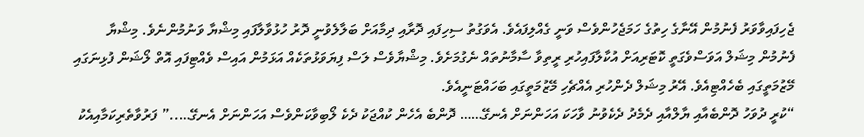ޖެހިފައިވާވަރު ފެނުމުން އޭނާގެ ހިތުގެ ހަމަޖެހުންވެސް ވަނީ ގެއްލިފައެވެ. އެވަގުތު ސިހިފައި ދޮރާއި ދިމާއަށް ބަލާލެވުނީ ދޮރު ހުޅުވާލާފައި މިޝްޔާ ވަނުމުންނެވެ. މިޝްޔާ ފެނުމުން މިޝަލް އަވަސްވެގަތީ ކޮޓަރިއަށް އުކާލާފައިހުރި ރީތިވާ ސާމާނުތައް ނެގުމަށެވެ. މިޝްޔާވެސް ލަސް ފިޔަވަޅުތަކެއް އަޅަމުން އައިސް ވެއްޓިފައި އޮތް ލޯޝަން ފުޅިނަގައި މޭޒުމަތީގައި ބެހެއްޓިއެވެ. އޭރު މިޝަލް ދެންހުރި އެއްޗެހި މޭޒުމަތީގައި ބަހައްޓަނީއެވެ.
“ކުރީ ދުވަހު ދޮންބެއާއި ޔާލްއާއި ދެމެދު ދެކެވުނު ވާހަކަ އަހަންނަށް އެނގޭ…… ދޮންބެ އެހެން ކުއްޖަކު ދެކެ ލޯބިވާކަންވެސް އަހަންނަށް އެނގޭ…..” ފަރުވާތެރިކަމާއިއެކު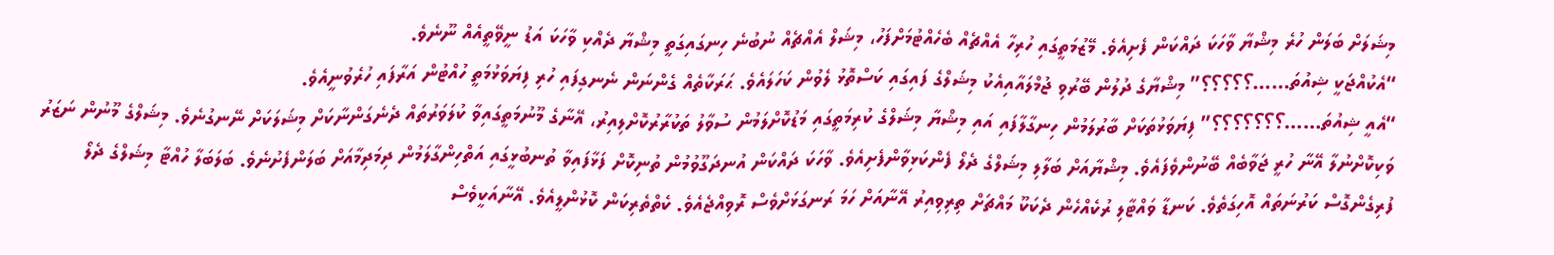މިޝަލަށް ބަލަން ހުރެ މިޝްޔާ ވާހަކަ ދައްކަން ފެށިއެވެ. މޭޒުމަތީގައި ހުރިހާ އެއްޗެއް ބެހެއްޓުމަށްފަހު، މިޝަލް އެއްޗެއް ނުބުނެ ހިނގައިގަތީ މިޝްޔާ ދެއްކި ވާހަކަ އަޑު ނީވޭތީއެއް ނޫނެވެ.
“އެކުއްޖަކީ ޝިއުތަ……؟؟؟؟؟” މިޝްޔާގެ ދުލުން ބޭރުވި ޖުމްލައާއިއެކު މިޝަލްގެ ފައިގައި ކަސްތޮޅު ލެވުން ކަހަލައެވެ. ޙަރަކާތެއް ގެންނަން ނެނގިފައި ހުރި ފިޔަވަޅުމަތީ ހުއްޓުން އަރާފައި ހުރެވުނީއެވެ.
“އެއީ ޝިއުތަ……؟؟؟؟؟؟؟” ފިޔަވަޅުތަކަށް ބާރުލަމުން ހިނގާލާފައި އައި މިޝްޔާ މިޝަލްގެ ކުރިމަތީގައި މަޑުކޮށްލަމުން ސުވާލު ތަކުރާރުކޮށްލިއިރު، އޭނާގެ މޫނުމަތީގައިވާ ކުލަވަރުތައް ދެނެގަންނާކަށް މިޝަލަކަށް ނޭނގުނެވެ. މިޝަލްގެ މޫނުން ނަޒަރު ވަކިކޮށްނުލާ އޭނާ ހުރީ ޖަވާބެއް ބޭނުންވެފައެވެ. މިޝްޔާއަށް ބަލާލި މިޝަލްގެ ދެލޯ ފެންކަޅިވާންފެށިއެވެ. ވާހަކަ ދައްކަން އުނދަގޫވުމުން ތުނިކޮށް ފަޅާފައިވާ ތުނބުޅީގައި އަތްހިންގާލަމުން ދިމަދިމާއަށް ބަލަންފެށުނެވެ. ބަލަބަލާ ހުއްޓާ މިޝަލްގެ ދެލޯ ފުރިގެންގޮސް ކަރުނަތައް އޮހިގަތެވެ. ކަނޑާ ވައްޓާލި ރުކެއްހެން ދެކަކޫ މައްޗަށް ތިރިވިއިރު އޭނާއަށް ހަމަ ރަނގަޅަށްވެސް ރޮވިއްޖެއެވެ. ކެތްތެރިކަން ކޮޅުންލީއެވެ. އޭނާއަކީވެސް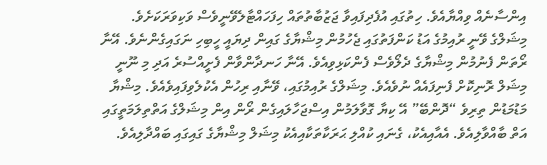އިންސާނެއް ވިއްޔާއެވެ. ހިތުގައި އުފެދިފައިވާ ޖަޒުބާތުތައް ހިފަހައްޓާލެވޭނީވެސް ވަކިވަރަކަށެވެ.
މިޝަލްގެ ވޭނީ ރުއިމުގެ އަޑު ކަންފަތުގައި ޖެހުމުން މިޝްޔާގެ ގައިން ދިޔައީ ހީބިހި ނަގައިގެންނެވެ. އޭނާ ރޯތަން ފެނުމުން މިޝްޔާގެ ދެލޯވެސް ފެންކަޅިވިއެވެ. އޭނާ ހަނދާންވާން ފެށީއްސުރެ އަދި މި ނޫނީ މިޝަލް ރޮނިކޮށް ފެނިފައެއް ނުވެއެވެ. މިޝަލްގެ ރުއިމުގައި، ވޭނާއި ރިހުން އެކުލެވިފައިވެއެވެ. މިޝްޔާ މަޑުމަޑުން ތިރިވެ “ދޮންބޭ” އޭ ކިޔާ ގޮވާލަމުން އިސްޖަހާލައިގެން ރޯން އިން މިޝަލްގެ އަތްތިލަމަތީގައި އަތް ބާއްވާލިއެވެ. އެއާއިއެކު، ގެނައި ކުއްލި ޙަރަކާތަކާއިއެކު މިޝަލް މިޝްޔާގެ ގައިގައި ބައްދާލިއެވެ.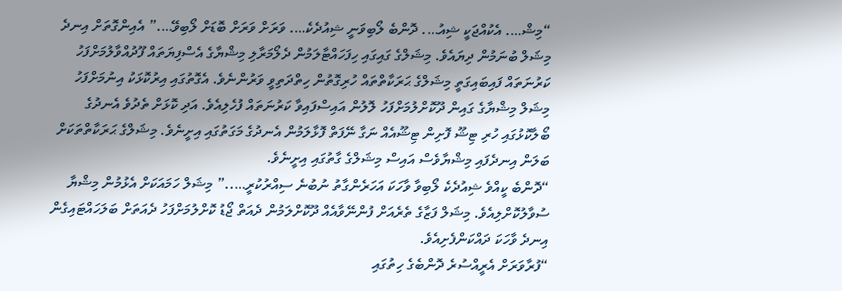“މިޝް…. އެކުއްޖަކީ ޝިއު…. ދޮންބެ ލޯބިވަނީ ޝިއުދެކެ…. ވަރަށް ވަރަށް ބޮޑަށް ލޯބިވޭ….” އެއިންގޮތަށް އިނދެ މިޝަލް ބުނަމުން ދިޔައެވެ. މިޝަލްގެ ގައިގައި ހިފަހައްޓާލަމުން ދެލޯމަރާލި މިޝްޔާގެ އެސްފިޔަތައް ފޫދުއްވާލުމަށްފަހު ކަރުނަތައް ފައިބައިގަތީ މިޝަލްގެ ޙަރަކާތްތައް ހުރިގޮތުން ހިތްދަތިވީ ވަރުންނެވެ. އެގޮތުގައި އިރުކޮޅަކު އިނުމަށްފަހު މިޝަލް މިޝްޔާގެ ގައިން ދޫކޮށްލުމަށްފަހު ލޮލުން އައިސްފައިވާ ކަރުނަތައް ފުހެލިއެވެ. އަދި ކޮޅަށް ތެދުވެ އެނދުގެ ބޯލާކޮޅުގައި ހުރި ޓިޝޫ ފޮށިން ޓިޝޫއެއް ނަގާ ނޭފަތް ފޮޅާލަމުން އެނދުގެ މަގަތުގައި އިށީނެވެ. މިޝަލްގެ ޙަރަކާތްތަކަށް ބަލަން އިނދެފައި މިޝްޔާވެސް އައިސް މިޝަލްގެ ގާތުގައި އިށީނެވެ.
“ދޮންބެ ކީއްވެ ޝިއުދެކެ ލޯބިވާ ވާހަކަ އަހަރެންގާތު ނުބުނެ ސިއްރުކުރީ…..” މިޝަލް ހަމައަކަށް އެޅުމުން މިޝްޔާ ސުވާލުކޮށްލިއެވެ. މިޝަލް ފަޒާގެ ތެރެއަށް ފުންނޭވާއެއް ދޫކޮށްލަމުން ދެއަތް ޖޯޑު ކޮށްލުމަށްފަހު ދެއަތަށް ބަލަހައްޓައިގެން އިނދެ ވާހަކަ ދައްކަންފެށިއެވެ.
“ފުރާވަރަށް އެރީއްސުރެ ދޮންބެގެ ހިތުގައި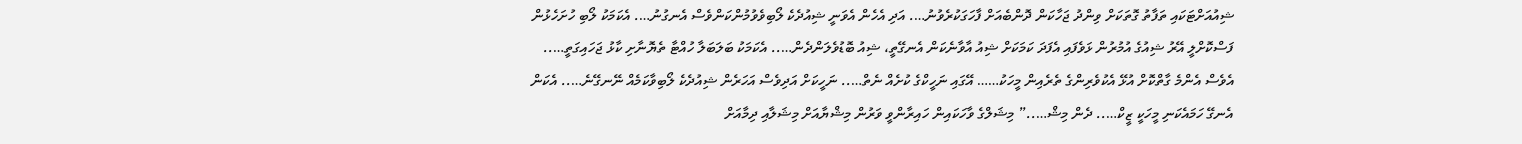ޝިއުއަށްޓަކައި ތަފާތު ގޮތަކަށް ވިންދު ޖަހާކަން ދޮންބެއަށް ފާހަގަކުރެވުނު…. އަދި އެހެން އެވަނީ ޝިއުދެކެ ލޯބިވެވުމުންކަންވެސް އެނގުނު…. އެކަމަކު ލޯބި ހުށަހެޅުން ފަސްކޮށްލީ އޭރު ޝިއުގެ އުމުރުން ޅަވެފައި އެފަދަ ކަމަކަށް ޝިއު އާވާނެކަން އެނގޭތީ، ޝިއު ބޮޑުވެލަންދެން….. އެކަމަކު ބަލަބަލާ ހުއްޓާ ތެޔޮނާށި ކާޅު ޖަހައިގަތީ….. އެވެސް އެންމެ ގާތްކޮށް އުޅޭ އެކުވެރިންގެ ތެރެއިން މީހަކު…… އޭގައި ނަހީކްގެ ކުށެއް ނެތް….. ނަހީކަށް އަދިވެސް އަހަރެން ޝިއުދެކެ ލޯބިވާކަމެއް ނޭނގޭނެ….. އެކަން އެނގޭ ހަމައެކަނި މީހަކީ ޒީކް….. ދެން މިޝް…..” މިޝަލްގެ ވާހަކައިން ހައިރާންވީ ވަރުން މިޝްޔާއަށް މިޝަލާއި ދިމާއަށް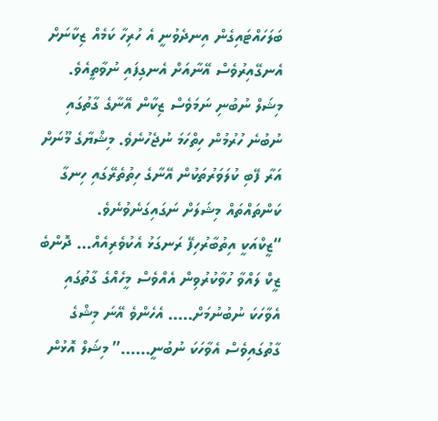ބަލަހައްޓައިގެން އިނދެވުނީ އެ ހުރިހާ ކަމެއް ޒިކާނަށް އެނގޭއިރުވެސް އޭނާއަށް އެނގިފައި ނުވާތީއެވެ. މިޝަލް ނުބުނި ނަމަވެސް ޒިކާން އޭނާގެ ގާތުގައި ނުބުނެ ހުރުމުން ހިތްހަމަ ނުޖެހުނެވެ. މިޝްޔާގެ މޫނަށް އަރާ ފޭބި ކުލަވަރުތަކުން އޭނާގެ ހިތުތެރޭގައި ހިނގާ ކަންތައްތައް މިޝަލަށް ނަގައިގަނެވުނެވެ.
“ޒީކްއަކީ އިތުބާރުހިފޭ ރަނގަޅު އެކުވެރިއެއް… ދޮންބެ ޒީކް ލައްވާ ހުވާކުރުވިން އެއްވެސް މީހެއްގެ ގާތުގައި އެވާހަކަ ނުބުނުމަށް….. އެހެންވެ އޭނަ މިޝްގެ ގާތުގައިވެސް އެވާހަކަ ނުބުނީ……” މިޝަލް އޮޅުން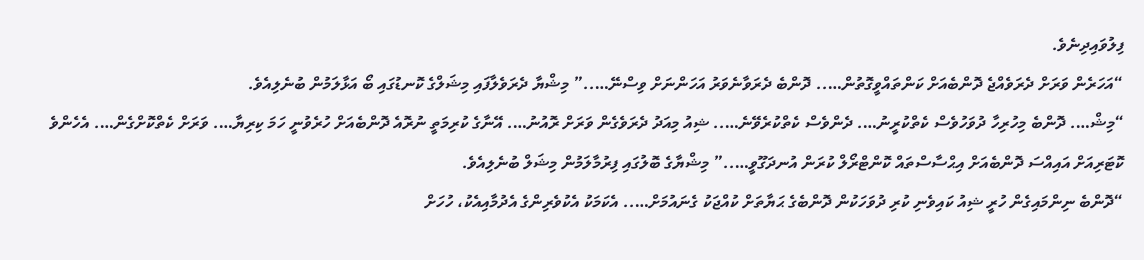ފިލުވައިދިނެވެ.
“އަހަރެން ވަރަށް ދެރަވެއްޖެ ދޮންބެއަށް ކަންތައްވީގޮތުން….. ދޮންބެ ދެރަވާނެވަރު އަހަންނަށް ވިސްނޭ…..” މިޝްޔާ ދެރަވެލާފައި މިޝަލްގެ ކޮނޑުގައި ބޯ އަޅާލަމުން ބުނެލިއެވެ.
“މިޝް…. ދޮންބެ މިހުރިހާ ދުވަހުވެސް ކެތްކުރީނު…. ދެންވެސް ކެތްކުރެވޭނެ….. ޝިއު މިއަދު ދެރަވެގެން ވަރަށް ރޮއުނު…. އޭނާގެ ކުރިމަތީ ނުރޮއެ ދޮންބެއަށް ހުރެވުނީ ހަމަ ކިރިޔާ…. ވަރަށް ކެތްކޮށްގެން…. އެހެންވެ ކޮޓަރިއަށް އައިއްސަ ދޮންބެއަށް އިޙްސާސްތައް ކޮންޓްރޯލް ކުރަން އުނދަގޫވީ…..” މިޝްޔާގެ ބޮލުގައި ފިރުމާލަމުން މިޝަލް ބުނެލިއެވެ.
“ދޮންބެ ނިންމައިގެން ހުރީ ޝިއު ކައިވެނި ކުރި ދުވަހަކުން ދޮންބެގެ ޙަޔާތަށް ކުއްޖަކު ގެނައުމަށް….. އެކަމަކު އެކުވެރިންގެ އެދުމާއިއެކު، ހުހަށް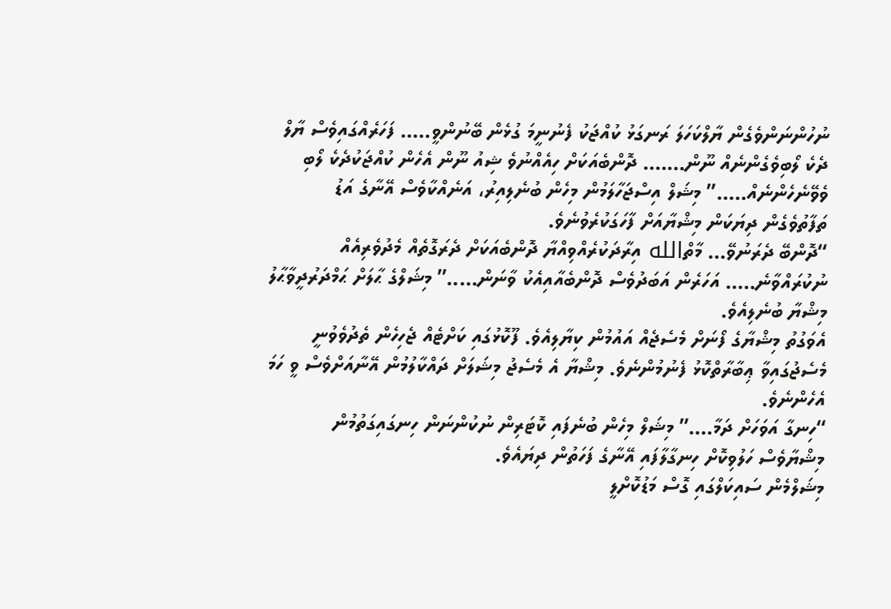ނުހުންނަންވެގެން ޔާލްކަހަލަ ރަނގަޅު ކުއްޖަކު ފެނުނީމަ ގުޅެން ބޭނުންވީ….. ފަހަރެއްގައިވެސް ޔާލް ދެކެ ލޯބިވެގެންނެއް ނޫން……. ދޮންބެއަކަށް ހިއެއްނުވެ ޝިއު ނޫން އެހެން ކުއްޖަކުދެކެ ލޯބި ވެވޭނެހެންނެއް…..” މިޝަލް އިސްޖަހާލަމުން މިހެން ބުނެލިއިރު، އަނެއްކާވެސް އޭނާގެ އަޑު ތަފާތުވެގެން ދިޔަކަން މިޝްޔާއަށް ފާހަގަކުރެވުނެވެ.
“ދޮންބޭ ދެރަނުވޭ… މާތްالله އިރާދަކުރެއްވިއްޔާ ދޮންބެއަކަށް ދެރަގޮތެއް މެދުވެރިއެއް ނުކުރައްވާނެ….. އަހަރެން އަބަދުވެސް ދޮންބެއާއިއެކު ވާނަން…..” މިޝަލްގެ ޙާލަށް ޙަމްދަރުދީވާޙާލު މިޝްޔާ ބުނެލިއެވެ.
އެވަގުތު މިޝްޔާގެ ފޯނަށް މެސެޖެއް އައުމުން ކިޔާލިއެވެ. ފޫކޮޅުގައި ކަށްޓެއް ޖެހިހެން ތެދުވެވުނީ މެސެޖުގައިވާ ޢިބާރާތްކޮޅު ފެނުމުންނެވެ. މިޝްޔާ އެ މެސެޖު މިޝަލަށް ދައްކާލުމުން އޭނާއަށްވެސް ވީ ހަމަ އެހެންނެވެ.
“ހިނގާ އަވަހަށް ދަމާ….” މިޝަލް މިހެން ބުނެފައި ކޮޓަރިން ނުކުންނަން ހިނގައިގަތުމުން މިޝްޔާވެސް ހަލުވިކޮށް ހިނގާލާފައި އޭނާގެ ފަހަތުން ދިޔައެވެ.
މިޝަލްމެން ސައިކަލްގައި ގޮސް މަޑުކޮށްލީ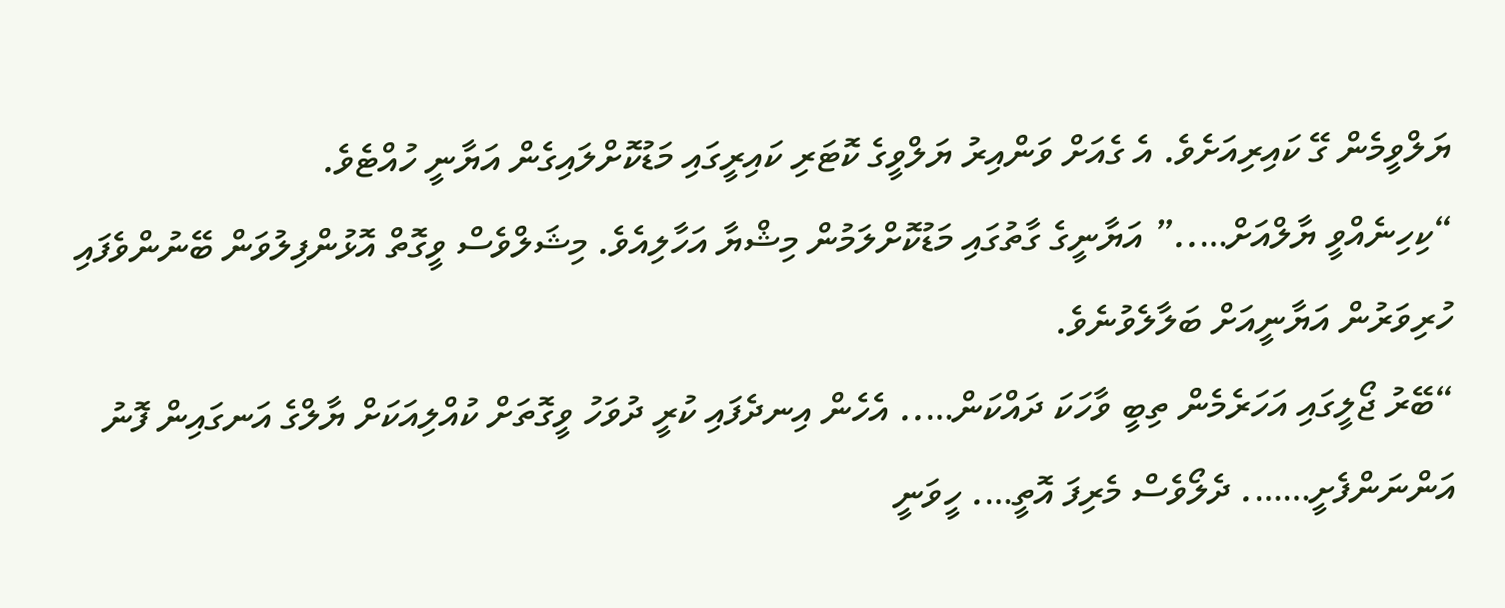ޔަލްވީމެން ގޭ ކައިރިއަށެވެ. އެ ގެއަށް ވަންއިރު ޔަލްވީގެ ކޮޓަރި ކައިރީގައި މަޑުކޮށްލައިގެން އަޔާނީ ހުއްޓެވެ.
“ކިހިނެއްވީ ޔާލްއަށް…..” އަޔާނީގެ ގާތުގައި މަޑުކޮށްލަމުން މިޝްޔާ އަހާލިއެވެ. މިޝަލްވެސް ވީގޮތް އޮޅުންފިލުވަން ބޭނުންވެފައި ހުރިވަރުން އަޔާނީއަށް ބަލާލެވުނެވެ.
“ބޭރު ޖޯލީގައި އަހަރެމެން ތިބީ ވާހަކަ ދައްކަން….. އެހެން އިނދެފައި ކުރީ ދުވަހު ވީގޮތަށް ކުއްލިއަކަށް ޔާލްގެ އަނގައިން ފޮނު އަންނަންފެށީ……. ދެލޯވެސް މެރިފަ އޮތީ…. ހީވަނީ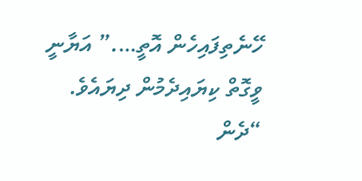ހޭނެތިފައިހެން އޮތީ….” އަޔާނީ ވީގޮތް ކިޔައިދެމުން ދިޔައެވެ.
“ދެން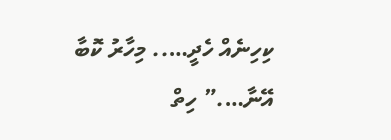ކިހިނެއް ހެދީ….. މިހާރު ކޮބާ އޭނާ….” ހިތް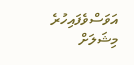އަވަސްވެފައިހުރެ މިޝަލަށް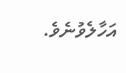އަހާލެވުނެވެ.